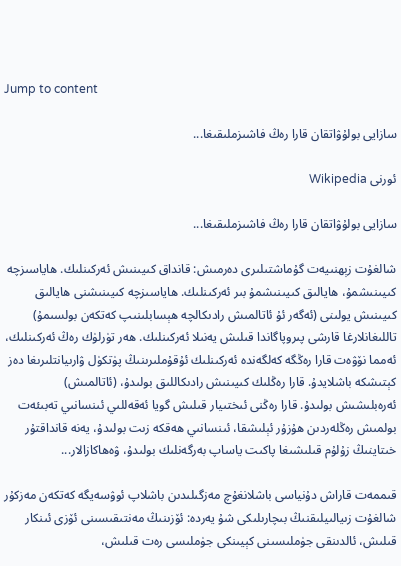Jump to content

سازايى بولۇۋاتقان قارا رەڭ فاشىزملىقىغا...

ئورنى Wikipedia

سازايى بولۇۋاتقان قارا رەڭ فاشىزملىقىغا...

شالغۇت زېھنىيەت گۇماشتىلىرى دەرمىش: قانداق كىيىنىش ئەركىنلىك. ھاياسىزچە كىيىنىشمۇ، ھايالىق كىيىنىشمۇ بىر ئەركىنلىك. ھاياسىزچە كىيىنىشنى ھايالىق كىيىنىش يولىنى (ئەگەر ئۇ ئاتالمىش رادىكالچە ھېسابلىنىپ كەتكەن بولسىمۇ) تاللىغانلارغا قارشى پىروپاگاندا قىلىش يەنىلا ئەركىنلىك. ھەر تۈرلۈك رەڭ ئەركىنلىك، ئەمما نۆۋەت قارا رەڭگە كەلگەندە ئەركىنلىك ئۇقۇملىرىنىڭ پۈتكۈل ۋارىيانتلىرىغا دەز كېتىشكە باشلايدۇ. قارا رەڭلىك كىيىنىش رادىكاللىق بولىدۇ، (ئاتالمىش) ئەرەبلىشىش بولىدۇ. قارا رەڭنى ئىختىيار قىلىش گويا ئەقەللىي ئىنسانىي تەبىئەت بولمىش رەڭلەردىن ھۇزۇر ئېلىشقا، ئىنسانىي ھەقكە زىت بولىدۇ، يەنە قانداقتۇر خىتاينىڭ زۇلۇم قىلىشىغا پاكىت ياساپ بەرگەنلىك بولىدۇ، ۋەھاكازالار...

قىممەت قاراش دۇنياسى باشلانغۇچ مەزگىلىدىن باشلاپ ئوۋسەيگە كەتكەن مەزكۇر شالغۇت زىيالىيلىقنىڭ بىچارىلىكى شۇ يەردە: ئۆزىنىڭ مەنتىقىسىنى ئۆزى ئىنكار قىلىش، ئالدىنقى جۈملىسىنى كېيىنكى جۈملىسى رەت قىلىش،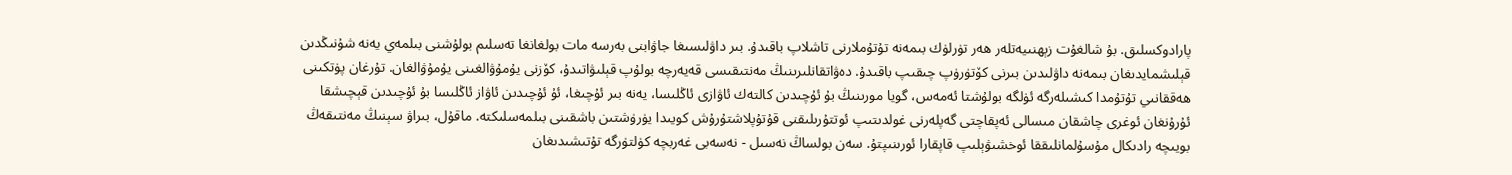پارادوكسلىق. بۇ شالغۇت زېھنىيەتلەر ھەر تۈرلۈك بىمەنە تۇتۇملارنى تاشلاپ باقىدۇ. بىر داۋلىسىغا جاۋابنى بەرسە مات بولغانغا تەسلىم بولۇشنى بىلمەي يەنە شۇنىڭدىن قېلىشمايدىغان بىمەنە داۋلىدىن بىرنى كۆتۈرۈپ چىقىپ باقىدۇ. دەۋاتقانلىرىنىڭ مەنتىقىسى قەيەرچە بولۇپ قېلىۋاتىدۇ، كۆزنى يۇمۇۋالغىنى يۇمۇۋالغان. تۇرغان پۈتكىنى ھەققانىي تۇتۇمدا كىشىلەرگە ئۈلگە بولۇشتا ئەمەس، گويا مورىنىڭ بۇ ئۇچىدىن كالتەك ئاۋازى ئاڭلىسا، يەنە بىر ئۇچىغا، ئۇ ئۇچىدىن ئاۋاز ئاڭلىسا بۇ ئۇچىدىن قېچىشقا ئۇرۇنغان ئوغرى چاشقان مىسالى ئەپقاچتى گەپلەرنى غولدىتىپ ئوتتۇرىلىقنى قۇتۇپلاشتۇرۇش كويىدا يۈرۈشتىن باشقىنى بىلمەسلىكتە. ماقۇل، بىراۋ سېنىڭ مەنتىقەڭ بويىچە رادىكال مۇسۇلمانلىققا ئوخشىۋېلىپ قاپقارا ئورىنىپتۇ. سەن بولساڭ نەسىل - نەسەبى غەربچە كۈلتۈرگە تۇتىشىدىغان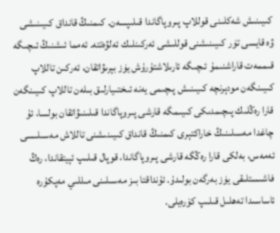كىيىنىش شەكلىنى قوللاپ پىروپاگاندا قىلىپسەن. كىمنىڭ قانداق كىيىنىشى ۋە قايسى تۈر كىيىنىشنى قوللىشى ئەركىنلىك ئەلۋەتتە. ئەمما ئىشنىڭ ئىچىگە قىممەت قاراشنىمۇ ئىچىگە ئارىلاشتۇرۇش يۈز بېرىۋاتقان، ئەركىن تاللاپ كىيىنگەن مودېرنچە كىيىنىش پىچىمى يەنە ئىختىيارلىق بىلەن تاللاپ كىيىنگەن قارا رەڭلىك پىچىمدىكى كىيىمگە قارشى پىروپاگاندا قىلىنىۋاتقان بولسا، ئۇ چاغدا مەسىلىنىڭ خاراكتېرى كىمنىڭ قانداق كىيىنىشنى تاللاش مەسىلىسى ئەمەس، بەلكى قارا رەڭگە قارشى پىروپاگاندا، قوپال قىلىپ ئېيتقاندا، رەڭ فاشىستلىقى يۈز بەرگەن بولىدۇ. ئۇنداقتا بىز مەسىلىنى مىللىي مەپكۇرە ئاساسىدا تەھلىل قىلىپ كۆرەيلى.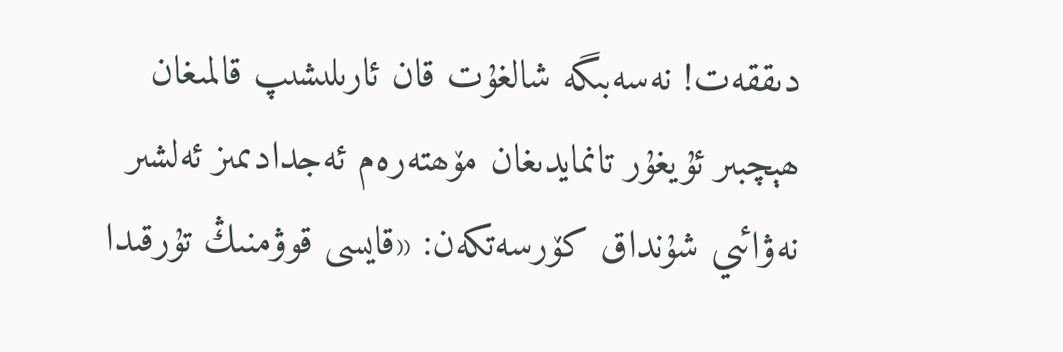دىققەت! نەسەبىگە شالغۇت قان ئارىلىشىپ قالمىغان ھېچبىر ئۇيغۇر تانمايدىغان مۆھتەرەم ئەجدادىمىز ئەلشىر نەۋائىي شۇنداق كۆرسەتكەن: «قايسى قوۋمنىڭ تۇرقىدا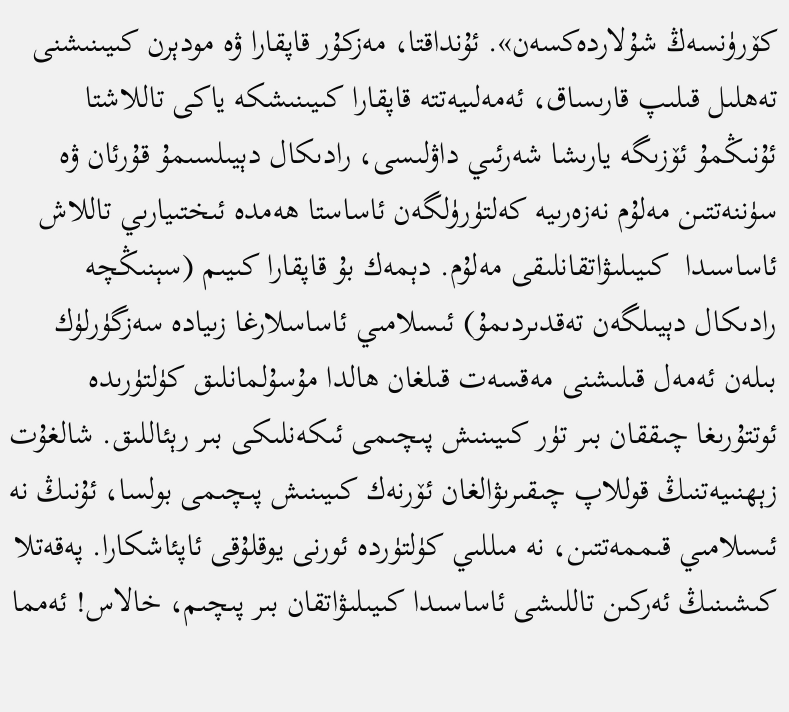كۆرۈنسەڭ شۇلاردەكسەن». ئۇنداقتا، مەزكۇر قاپقارا ۋە مودېرن كىيىنىشنى تەھلىل قىلىپ قارىساق، ئەمەلىيەتتە قاپقارا كىيىنىشكە ياكى تاللاشتا ئۇنىڭمۇ ئۆزىگە يارىشا شەرئىي داۋلىسى، رادىكال دېيىلسىمۇ قۇرئان ۋە سۈننەتتىن مەلۇم نەزەرىيە كەلتۈرۈلگەن ئاساستا ھەمدە ئىختىيارىي تاللاش ئاساسىدا  كىيىلىۋاتقانلىقى مەلۇم. دېمەك بۇ قاپقارا كىيىم (سېنىڭچە رادىكال دېيىلگەن تەقدىردىمۇ) ئىسلامىي ئاساسلارغا زىيادە سەزگۈرلۈك بىلەن ئەمەل قىلىشنى مەقسەت قىلغان ھالدا مۇسۇلمانلىق كۈلتۈرىدە ئوتتۇرىغا چىققان بىر تۈر كىيىنىش پىچىمى ئىكەنلىكى بىر رېئاللىق. شالغۇت زېھنىيەتنىڭ قوللاپ چىقىرىۋالغان ئۆرنەك كىيىنىش پىچىمى بولسا، ئۇنىڭ نە ئىسلامىي قىممەتتىن، نە مىللىي كۈلتۈردە ئورنى يوقلۇقى ئاپئاشكارا. پەقەتلا كىشىنىڭ ئەركىن تاللىشى ئاساسىدا كىيىلىۋاتقان بىر پىچىم، خالاس! ئەمما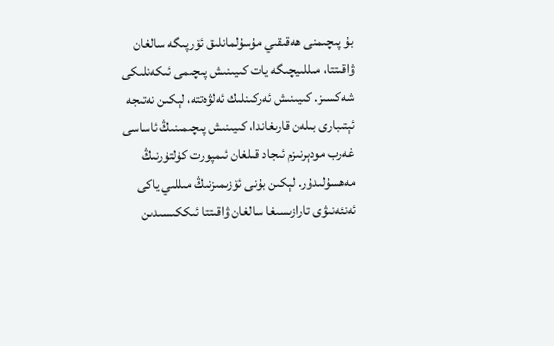بۇ پىچىمنى ھەقىقىي مۇسۇلمانلىق ئۆرپىگە سالغان ۋاقىتتا، مىللىيچىگە يات كىيىنىش پىچىمى ئىكەنلىكى شەكسىز. كىيىنىش ئەركىنلىك ئەلۋەتتە، لېكىن نەتىجە ئېتىبارى بىلەن قارىغاندا، كىيىنىش پىچىمىنىڭ ئاساسى غەرب مودېرنىزم ئىجاد قىلغان ئىمپورت كۈلتۈرنىڭ مەھسۇلىدۇر. لېكىن بۇنى ئۆزىمىزنىڭ مىللىي ياكى ئەنئەنىۋى تارازىسىغا سالغان ۋاقىتتا ئىككىسىدىن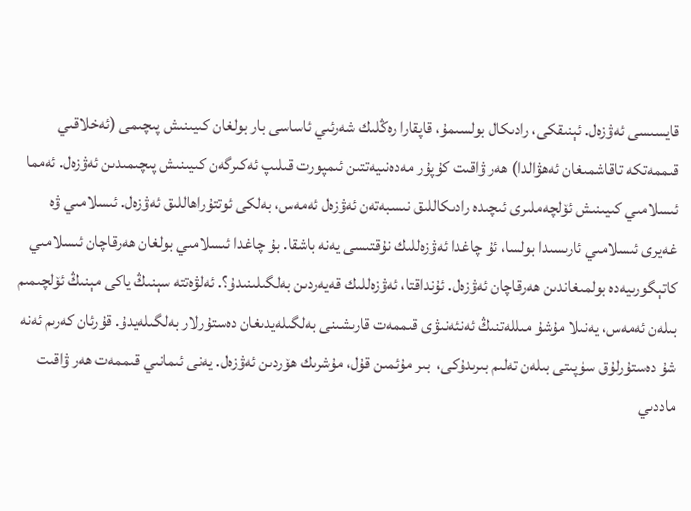قايسىسى ئەۋزەل. ئېنىقكى، رادىكال بولسىمۇ، قاپقارا رەڭلىك شەرئىي ئاساسى بار بولغان كىيىنىش پىچىمى (ئەخلاقىي قىممەتكە تاقاشمىغان ئەھۋالدا) ھەر ۋاقىت كۇپۇر مەدەنىيەتتىن ئىمپورت قىلىپ ئەكىرگەن كىيىنىش پىچىمىدىن ئەۋزەل. ئەمما ئىسلامىي كىيىنىش ئۆلچەملىرى ئىچىدە رادىكاللىق نىسبەتەن ئەۋزەل ئەمەس، بەلكى ئوتتۇراھاللىق ئەۋزەل. ئىسلامىي ۋە غەيرى ئىسلامىي ئارىسىدا بولسا، ئۇ چاغدا ئەۋزەللىك نۇقتىسى يەنە باشقا. بۇ چاغدا ئىسلامىي بولغان ھەرقاچان ئىسلامىي كاتېگورىيەدە بولمىغاندىن ھەرقاچان ئەۋزەل. ئۇنداقتا، ئەۋزەللىك قەيەردىن بەلگىلىنىدۇ؟. ئەلۋەتتە سېنىڭ ياكى مېنىڭ ئۆلچىمىم بىلەن ئەمەس، يەنىلا مۇشۇ مىللەتنىڭ ئەنئەنىۋى قىممەت قارىشىنى بەلگىلەيدىغان دەستۇرلار بەلگىلەيدۇ. قۇرئان كەرىم ئەنە شۇ دەستۇرلۇق سۈپىتى بىلەن تەلىم بىرىدۇكى،  بىر مۇئمىن قۇل، مۇشرىك ھۆردىن ئەۋزەل. يەنى ئىمانىي قىممەت ھەر ۋاقىت ماددىي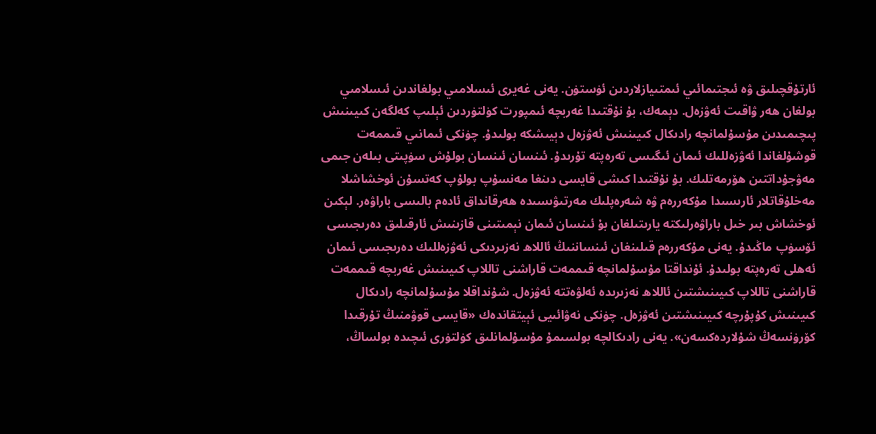ئارتۇقچىلىق ۋە ئىجتىمائىي ئىمتىيازلاردىن ئۈستۈن. يەنى غەيرى ئىسلامىي بولغاندىن ئىسلامىي بولغان ھەر ۋاقىت ئەۋزەل. دېمەك، بۇ نۇقتىدا غەربچە ئىمپورت كۈلتۈردىن ئېلىپ كەلگەن كىيىنىش پىچىمىدىن مۇسۇلمانچە رادىكال كىيىنىش ئەۋزەل دېيىشكە بولىدۇ. چۈنكى ئىمانىي قىممەت قوشۇلغاندا ئەۋزەللىك ئىمان ئىگىسى تەرەپتە تۇرىدۇ. ئىنسان ئىنسان بولۇش سۈپىتى بىلەن جىمى مەۋجۇداتتىن ھۆرمەتلىك. بۇ نۇقتىدا كىشى قايسى دىنغا مەنسۇپ بولۇپ كەتسۇن ئوخشاشلا مەخلۇقاتلار ئارىسىدا مۇكەررەم ۋە شەرەپلىك مەرتىۋىسىدە ھەرقانداق ئادەم بالىسى باراۋەر. لېكىن ئوخشاش بىر خىل باراۋەرلىكتە يارىتىلغان بۇ ئىنسان ئىمان نېمىتىنى قازىنىش ئارقىلىق دەرىجىسى ئۆسۈپ ماڭىدۇ. يەنى مۇكەررەم قىلىنغان ئىنساننىڭ ئاللاھ نەزىردىكى ئەۋزەللىك دەرىجىسى ئىمان ئەھلى تەرەپتە بولىدۇ. ئۇنداقتا مۇسۇلمانچە قىممەت قاراشنى تاللاپ كىيىنىش غەربچە قىممەت قاراشنى تاللاپ كىيىنىشتىن ئاللاھ نەزىرىدە ئەلۋەتتە ئەۋزەل. شۇنداقلا مۇسۇلمانچە رادىكال كىيىنىش كۇپۇرچە كىيىنىشتىن ئەۋزەل. چۈنكى نەۋائىيى ئېيتقاندەك «قايسى قوۋمنىڭ تۇرقىدا كۆرۈنسەڭ شۇلاردەكسەن». يەنى رادىكالچە بولسىمۇ مۇسۇلمانلىق كۈلتۈرى ئىچىدە بولساڭ،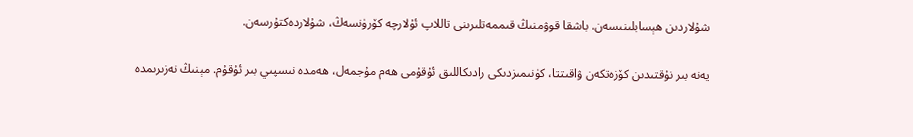شۇلاردىن ھېسابلىنىسەن. باشقا قوۋمنىڭ قىممەتلىرىنى تاللاپ ئۇلارچە كۆرۈنسەڭ، شۇلاردەكتۇرسەن.

يەنە بىر نۇقتىدىن كۆزەتكەن ۋاقىتتا، كۈنىمىزدىكى رادىكاللىق ئۇقۇمى ھەم مۇجمەل، ھەمدە نىسپىي بىر ئۇقۇم. مېنىڭ نەزىرىمدە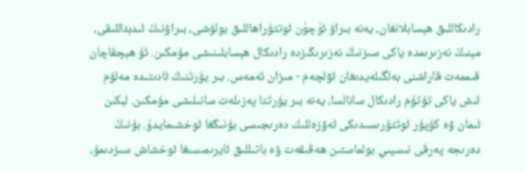رادىكاللىق ھېسابلانغان، يەنە بىراۋ ئۈچۈن ئوتتۇراھاللىق بولۇشى، بىراۋنىڭ ئىدېئاللىقى، مېنىڭ نەزىرىمدە ياكى سىزنىڭ نەزىرىڭىزدە رادىكال ھېسابلىنىشى مۇمكىن. ئۇ ھېچقاچان قىممەت قاراشنى بەلگىلەيدىغان ئۆلچەم - مىزان ئەمەس. بىر يۇرتنىڭ ئادىتىدە مەلۇم ئىش ياكى تۇتۇم رادىكال سانالسا، يەنە بىر يۇرتتا پەزىلەت سانىلىشى مۇمكىن. لېكىن ئىمان ۋە كۇپۇر ئوتتۇرىسىدىكى ئەۋزەللىك دەرىجىسى بۇنىڭغا ئوخشىمايدۇ. بۇنىڭ دەرىجە پەرقى نىسپىي بولماستىن ھەقىقەت ۋە باتىللىق ئايرىمىسىغا ئوخشاش سىزدىمۇ،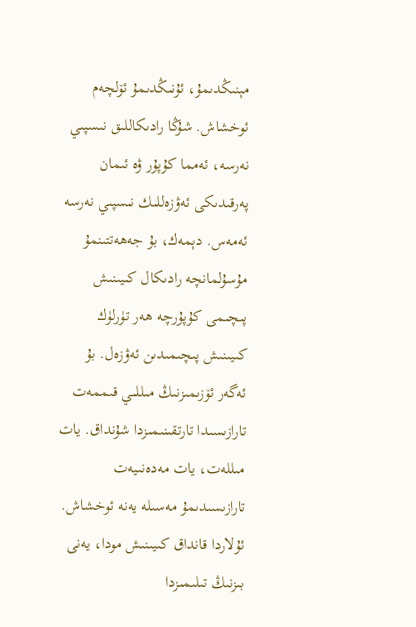مېنىڭدىمۇ، ئۇنىڭدىمۇ ئۆلچەم ئوخشاش. شۇڭا رادىكاللىق نىسپىي نەرسە، ئەمما كۇپۇر ۋە ئىمان پەرقىدىكى ئەۋزەللىك نىسپىي نەرسە ئەمەس. دېمەك، بۇ جەھەتتىنمۇ مۇسۇلمانچە رادىكال كىيىنىش پىچىمى كۇپۇرچە ھەر تۈرلۈك كىيىنىش پىچىمىدىن ئەۋزەل. بۇ ئەگەر ئۆزىمىزنىڭ مىللىي قىممەت تارازىسىدا تارتقىنىمىزدا شۇنداق. يات مىللەت، يات مەدەنىيەت تارازىسىدىمۇ مەسىلە يەنە ئوخشاش. ئۇلاردا قانداق كىيىنىش مودا، يەنى بىزنىڭ تىلىمىزدا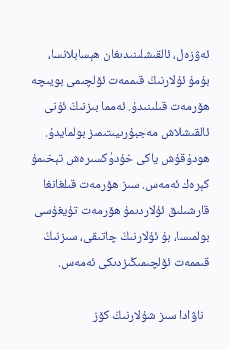ئەۋزەل، ئالقىشلىنىدىغان ھېسابلانسا، بۇمۇ ئۇلارنىڭ قىممەت ئۆلچىمى بويىچە ھۆرمەت قىلىنىدۇ. ئەمما بىزنىڭ ئۇنى ئالقىشلاش مەجبۇرىيىتىمىز بولمايدۇ. ھودۇقۇش ياكى خۇدۈكسىرەش تېخىمۇ كېرەك ئەمەس. سىز ھۆرمەت قىلغانغا قارشىلىق ئۇلاردىمۇ ھۆرمەت تۇيغۇسى بولمىسا، بۇ ئۇلارنىڭ چاتىقى، سىزنىڭ قىممەت ئۆلچىمىڭىزدىكى ئەمەس.

  ناۋادا سىز شۇلارنىڭ كۆز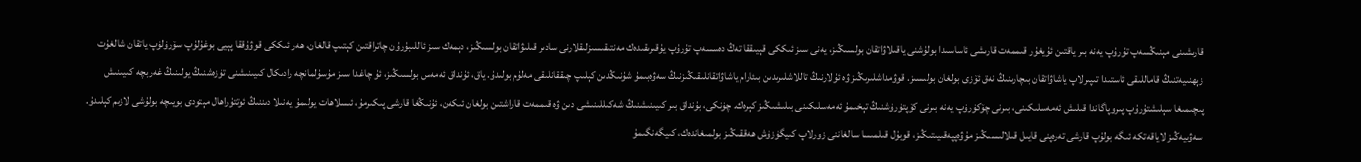قارىشىنى مېنىڭسەپ تۇرۇپ يەنە بىر ياقتىن ئۇيغۇر قىممەت قارىشى ئاساسىدا بولۇشنى ياقىلاۋاتقان بولسىڭىز، يەنى سىز ئىككى قېيىققا تەڭ دەسسەپ تۇرۇپ يۇقىرىقىدەك مەنتىقىسىزلىقلارنى سادىر قىلىۋاتقان بولسىڭىز، دېمەك سىز ئاللىبۇرۇن چاتراقتىن كېتىپ قالغان، ھەر ئىككى قوۋۇققا پېيى بوغۇلۇپ سۆرۈلۈپ ياتقان شالغۇت زېھنىيەتنىڭ قاماللىقى ئاستىدا تىپىرلاپ ياشاۋاتقان بىچارىنىڭ نەق ئۆزى بولغان بولىسىز. قوۋمداشلىرىڭىز ۋە ئۇلارنىڭ تاللاشلىرىدىن بىئارام ياشاۋاتقانلىقىڭىزنىڭ سەۋەبىمۇ شۇنىڭدىن كېلىپ چىققانلىقى مەلۇم بولىدۇ. ياق، ئۇنداق ئەمەس بولسىڭىز، ئۇ چاغدا سىز مۇسۇلمانچە رادىكال كىيىنىشنى تۈزەشنىڭ يولىنىڭ غەربچە كىيىنىش پىچىمىغا سېلىشتۇرۇپ پىروپاگاندا قىلىش ئەمەسلىكىنى، بىرنى چۆكۈرۈپ يەنە بىرنى كۆپتۈرۈشنىڭ تېخىمۇ ئەمەسلىكىنى بىلىشىڭىز كېرەك. چۈنكى، بۇنداق بىر كىيىنىشنىڭ شەكىللىنىشى دىن ۋە قىممەت قاراشتىن بولغان ئىكەن، ئۇنىڭغا قارشى پىكىرمۇ، ئىسلاھات يولىمۇ يەنىلا دىننىڭ ئوتتۇراھال مېتودى بويىچە بولۇشى لازىم كېلىدۇ. سەۋىيەڭىز لاياقەتكە ئىگە بولۇپ قارشى تەرەپنى قايىل قىلالىسىڭىز مۇۋەپپەقىيىتىڭىز، قوبۇل قىلمىسا سالغاننى زورلاپ كىيگۈزۈش ھەققىڭىز بولمىغاندەك، كىيگەنگىمۇ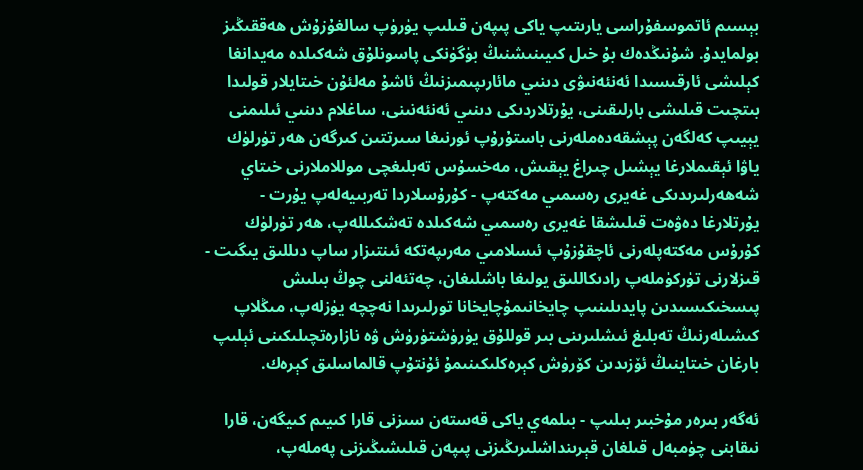بېسىم ئاتموسفۇراسى يارىتىپ ياكى پىپەن قىلىپ يۈرۈپ سالغۇزۇش ھەققىڭىز بولمايدۇ. شۇنىڭدەك بۇ خىل كىيىنىشنىڭ بۈگۈنكى پاسونلۇق شەكىلدە مەيدانغا كېلىشى ئارقىسىدا ئەنئەنىۋى دىنىي مائارىپىمىزنىڭ ئاشۇ مەلئۇن خىتايلار قولىدا بىتچىت قىلىشى بارلىقىنى، يۇرتلاردىكى دىنىي ئەنئەنىنى، ساغلام دىنىي ئىلىمنى يېيىپ كەلگەن پېشقەدەملەرنى باستۇرۇپ ئورنىغا سىرتتىن كىرگەن ھەر تۈرلۈك ياۋا ئېقىملارغا يېشىل چىراغ يېقىش، مەخسۇس تەبلىغچى موللاملارنى خىتاي شەھەرلىرىدىكى غەيرى رەسمىي مەكتەپ - كۇرۇسلاردا تەربىيەلەپ يۇرت - يۇرتلارغا دەۋەت قىلىشقا غەيرى رەسمىي شەكىلدە تەشكىللەپ، ھەر تۈرلۈك كۇرۇس مەكتەپلەرنى ئاچقۇزۇپ ئىسلامىي مەرىپەتكە ئىنتىزار ساپ دىللىق يىگىت - قىزلارنى تۈركۈملەپ رادىكاللىق يولىغا باشلىغان، چەتئەلنى چوڭ بىلىش پىسخىكىسىدىن پايدىلىنىپ چايخانىمۇچايخانا تورلىرىدا نەچچە يۈزلەپ، مىڭلاپ كىشىلەرنىڭ تەبلىغ ئىشلىرىنى بىر قوللۇق يۈرۈشتۈرۈش ۋە نازارەتچىلىكىنى ئېلىپ بارغان خىتاينىڭ ئۆزىدىن كۆرۈش كېرەكلىكىنىمۇ ئۇنتۇپ قالماسلىق كېرەك.

ئەگەر بىرەر مۇخبىر بىلىپ - بىلمەي ياكى قەستەن سىزنى قارا كىيىم كىيگەن، قارا نىقابنى چۈمبەل قىلغان قېرىنداشلىرىڭىزنى پىپەن قىلىشىڭىزنى پەملەپ،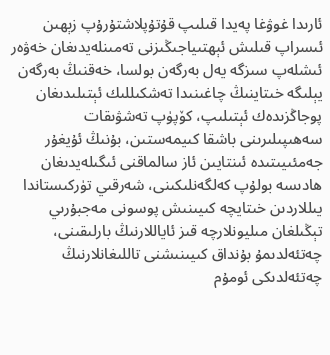ئارىدا غوۋغا پەيدا قىلىپ قۇتۇپلاشتۇرۇپ زېھىن ئىسراپ قىلىش ئېھتىياجىڭىزنى تەمىنلەيدىغان خەۋەر ئىشلەپ سىزگە يەل بەرگەن بولسا، خەقنىڭ بەرگەن يېلىگە خىتاينىڭ چاغىنىدا تەشكىللىك ئېتىلىدىغان پوجاڭزىدەك ئېتىلىپ، كۆپۈپ تەشۋىقات سەھىپىلىرىنى باشقا كىيمەستىن، بۇنىڭ ئۇيغۇر جەمئىيىتىدە ئىنتايىن ئاز سالماقنى ئىگىلەيدىغان ھادىسە بولۇپ كەلگەنلىكىنى، شەرقىي تۈركىستاندا يىللاردىن خىتايچە كىيىنىش پوسونى مەجبۇرىي تېڭىلغان مىليونلارچە قىز ئاياللارنىڭ بارلىقىنى، چەتئەلدىمۇ بۇنداق كىيىنىشنى تاللىغانلارنىڭ چەتئەلدىكى ئومۇم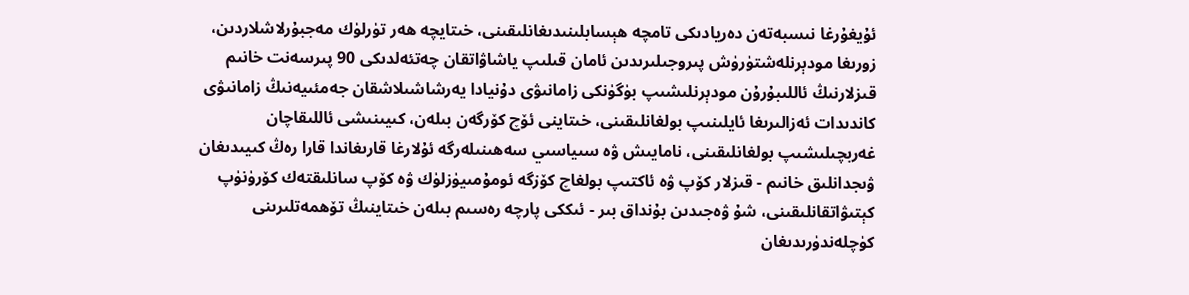ئۇيغۇرغا نىسبەتەن دەريادىكى تامچە ھېسابلىنىدىغانلىقىنى، خىتايچە ھەر تۈرلۈك مەجبۇرلاشلاردىن، زورىغا مودېرنلەشتۈرۈش پىروجىلىرىدىن ئامان قىلىپ ياشاۋاتقان چەتئەلدىكى 90 پىرسەنت خانىم قىزلارنىڭ ئاللىبۇرۇن مودېرنلىشىپ بۈگۈنكى زامانىۋى دۇنيادا يەرشاشىلاشقان جەمئىيەنىڭ زامانىۋى كاندىدات ئەزالىرىغا ئايلىنىپ بولغانلىقىنى، خىتاينى ئۆچ كۆرگەن بىلەن، كىيىنىشى ئاللىقاچان غەربچىلىشىپ بولغانلىقىنى، نامايىش ۋە سىياسىي سەھىنىلەرگە ئۇلارغا قارىغاندا قارا رەڭ كىيىدىغان ۋىجدانلىق خانىم - قىزلار كۆپ ۋە ئاكتىپ بولغاچ كۆزگە ئومۇمىيۈزلۈك ۋە كۆپ سانلىقتەك كۆرۈنۈپ كېتىۋاتقانلىقىنى، شۇ ۋەجىدىن بۇنداق بىر - ئىككى پارچە رەسىم بىلەن خىتاينىڭ تۆھمەتلىرىنى كۈچلەندۈرىدىغان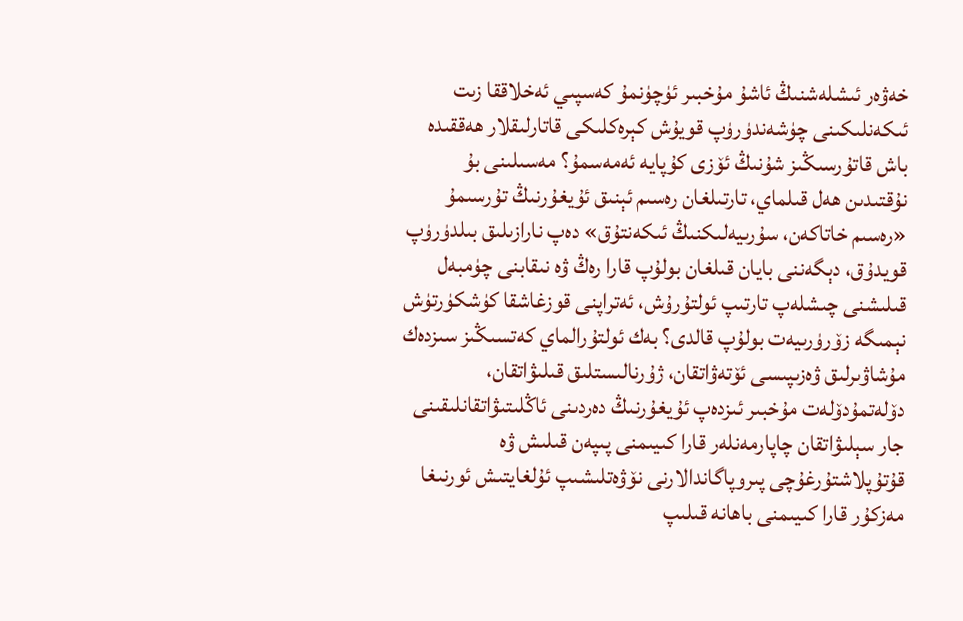خەۋەر ئىشلەشنىڭ ئاشۇ مۇخبىر ئۈچۈنمۇ كەسپىي ئەخلاققا زىت ئىكەنلىكىنى چۈشەندۈرۈپ قويۇش كېرەكلىكى قاتارلىقلار ھەققىدە باش قاتۇرسىڭىز شۇنىڭ ئۆزى كۇپايە ئەمەسمۇ؟ مەسىلىنى بۇ نۇقتىدىن ھەل قىلماي، تارتىلغان رەسىم ئېنىق ئۇيغۇرنىڭ تۇرسىمۇ «رەسىم خاتاكەن، سۇرىيەلىكنىڭ ئىكەنتۇق» دەپ نارازىلىق بىلدۈرۈپ قويدۇق، دېگەننى بايان قىلغان بولۇپ قارا رەڭ ۋە نىقابنى چۈمبەل قىلىشنى چىشلەپ تارتىپ ئولتۇرۇش، ئەتراپنى قوزغاشقا كۈشكۈرتۈش نېمىگە زۆرۈرىيەت بولۇپ قالدى؟ بەك ئولتۇرالماي كەتسىڭىز سىزدەك مۇشاۋىرلىق ۋەزىپىسى ئۆتەۋاتقان، ژۇرنالىستلىق قىلىۋاتقان، دۆلەتمۇدۆلەت مۇخبىر ئىزدەپ ئۇيغۇرنىڭ دەردىنى ئاڭلىتىۋاتقانلىقىنى جار سېلىۋاتقان چاپارمەنلەر قارا كىيىمنى پىپەن قىلىش ۋە قۇتۇپلاشتۇرغۇچى پىروپاگاندالارنى نۆۋەتلىشىپ ئۇلغايتىش ئورنىغا مەزكۇر قارا كىيىمنى باھانە قىلىپ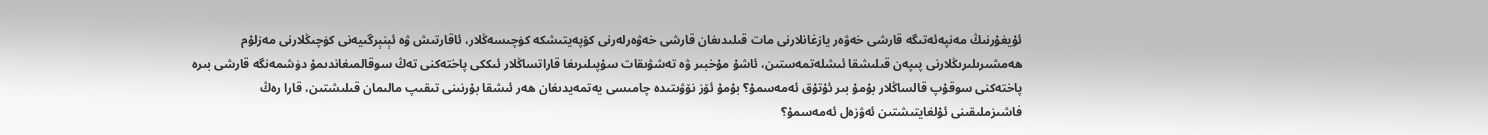ئۇيغۇرنىڭ مەنپەئەتىگە قارشى خەۋەر يازغانلارنى مات قىلىدىغان قارشى خەۋەرلەرنى كۆپەيتىشكە كۈچىسەڭلار، ئاقارتىش ۋە ئېنېرگىيەنى كۈچىڭلارنى مەزلۇم ھەمشىرىلىرىڭلارنى پىپەن قىلىشقا ئىشلەتمەستىن، ئاشۇ مۇخبىر ۋە تەشۋىقات سۇپىلىرىغا قاراتساڭلار ئىككى پاختەكنى تەڭ سوقالمىغاندىمۇ دۈشمەنگە قارشى بىرە پاختەكنى سوقۇپ قالساڭلار بۇمۇ بىر ئۇتۇق ئەمەسمۇ؟ بۇمۇ ئۆز نۆۋىتىدە چامىسى يەتمەيدىغان ھەر ئىشقا بۇرنىنى تىقىپ مالىمان قىلىشتىن، قارا رەڭ فاشىزملىقىنى ئۇلغايتىشتىن ئەۋزەل ئەمەسمۇ؟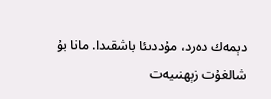دېمەك دەرد، مۇددىئا باشقىدا. مانا بۇ شالغۇت زېھنىيەت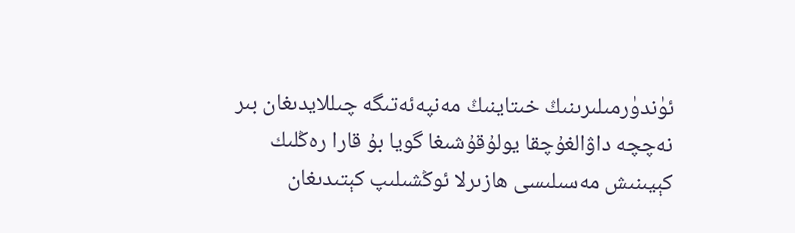ئۈندۈرمىلىرىنىڭ خىتاينىڭ مەنپەئەتىگە چىللايدىغان بىر نەچچە داۋالغۇچقا يولۇقۇشىغا گويا بۇ قارا رەڭلىك كېيىنىش مەسىلىسى ھازىرلا ئوڭشىلىپ كېتىدىغان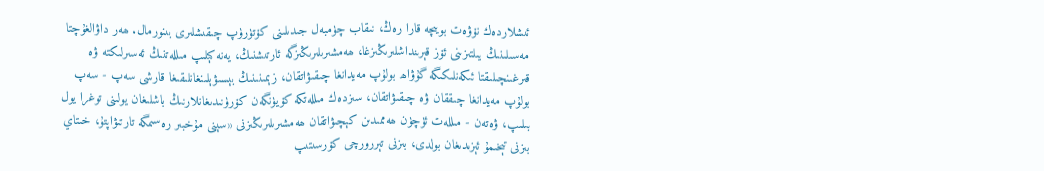ئىشلاردەك نۆۋەت بويىچە قارا رەڭ، نىقاب چۈمبەل جىدىلىنى كۆتۈرۈپ چىقىشلىرى بىنورمال. ھەر داۋالغۇچتا مەسىلىنىڭ يىلتىزىنى ئۆز قېرىنداشلىرىڭىزغا، ھەمشىرىلىرىڭىزگە ئارتىشنىڭ، يەنە كېلىپ مىللەتنىڭ ئەسىرلىكتە ۋە قىرغىنچىلىقتا ئىكەنلىكىگە گۇۋاھ بولۇپ مەيدانغا چىقىۋاتقان، زېمىنىنىڭ بېسىۋېلىنغانلىقىغا قارشى سەپ - سەپ بولۇپ مەيدانغا چىققان ۋە چىقىۋاتقان، سىزدەك مىللەتكە كۆيۈنگەن كۆرۈنىدىغانلارنىڭ باشلىغان يولىنى توغرا يول بىلىپ، ۋەتەن - مىللەت ئۈچۈن ھەممىدىن كېچىۋاتقان ھەمشىرىلىرىڭىزنى «سېنى مۇخبىر رەسىمگە تارتىۋاپتۇ، خىتاي بىزنى تېخىمۇ ئېزىدىغان بولدى، بىزنى تېررورچى كۆرسىتىپ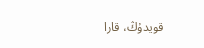قويدۇڭ، قارا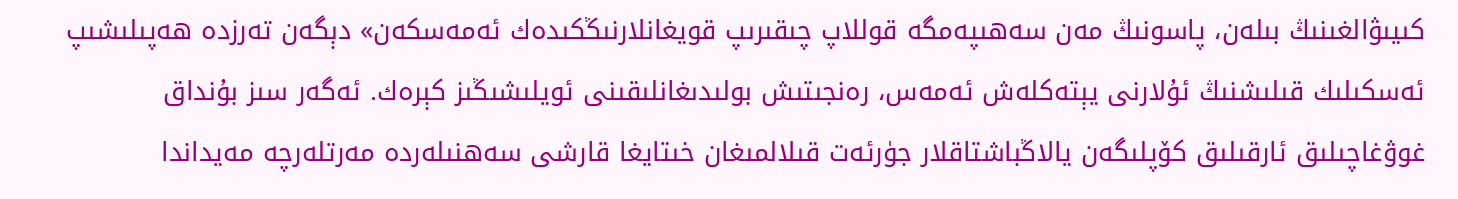كىيىۋالغىنىڭ بىلەن، پاسونىڭ مەن سەھىپەمگە قوللاپ چىقىرىپ قويغانلارنىڭكىدەك ئەمەسكەن» دېگەن تەرزدە ھەپىلىشىپ ئەسكىلىك قىلىشنىڭ ئۇلارنى يېتەكلەش ئەمەس، رەنجىتىش بولىدىغانلىقىنى ئويلىشىڭىز كېرەك. ئەگەر سىز بۇنداق غوۋغاچىلىق ئارقىلىق كۆپلىگەن يالاڭباشتاقلار جۈرئەت قىلالمىغان خىتايغا قارشى سەھنىلەردە مەرتلەرچە مەيداندا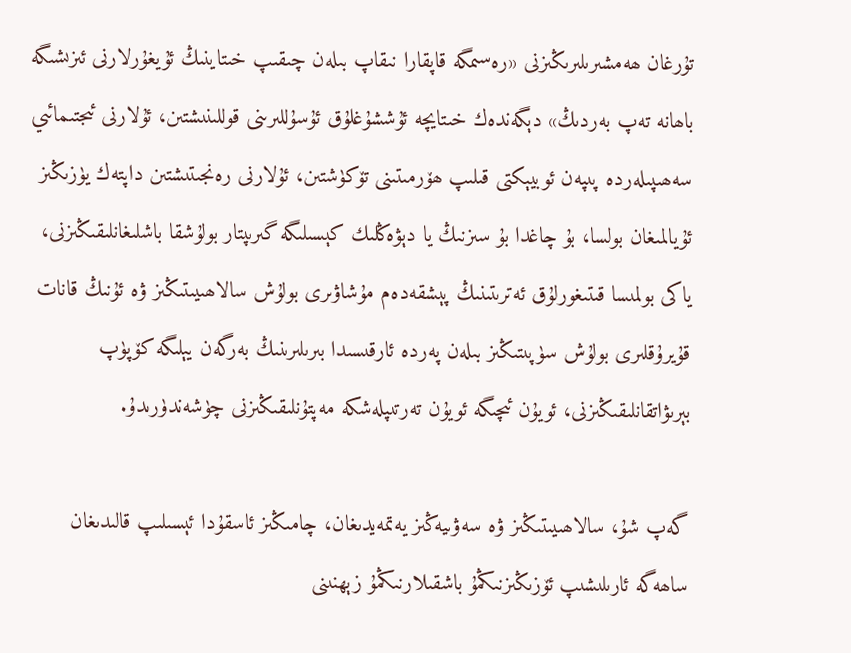تۇرغان ھەمشىرىلىرىڭىزنى «رەسىمگە قاپقارا نىقاپ بىلەن چىقىپ خىتاينىڭ ئۇيغۇرلارنى ئىزىشىگە باھانە تەپ بەردىڭ» دېگەندەك خىتايچە ئۇششۇغلۇق ئۇسۇللىرىنى قوللىنىشتىن، ئۇلارنى ئىجتىمائىي سەھىپىلەردە پىپەن ئوبيېكتى قىلىپ ھۆرمىتىنى تۆكۈشتىن، ئۇلارنى رەنجىتىشتىن داپتەك يۈزىڭىز ئۇيالمىغان بولسا، بۇ چاغدا بۇ سىزنىڭ يا دېۋەڭلىك كېسىلىگە گىرىپتار بولۇشقا باشلىغانلىقىڭىزنى، ياكى بولمىسا قىتىغورلۇق ئەترىتىنىڭ پېشقەدەم مۇشاۋىرى بولۇش سالاھىيىتىڭىز ۋە ئۇنىڭ قانات قۇيرۇقلىرى بولۇش سۈپىتىڭىز بىلەن پەردە ئارقىسىدا بىرىلىرىنىڭ بەرگەن يېلىگە كۆپۈپ بېرىۋاتقانلىقىڭىزنى، ئويۇن ئىچىگە ئويۇن تەرتىپلەشكە مەپتۇنلىقىڭىزنى چۈشەندۈرىدۇ.

گەپ شۇ، سالاھىيىتىڭىز ۋە سەۋىيەڭىز يەتمەيدىغان، چامىڭىز ئاسقۇدا ئېسىلىپ قالىدىغان ساھەگە ئارىلىشىپ ئۆزىڭىزنىڭمۇ باشقىلارنىڭمۇ زېھنىنى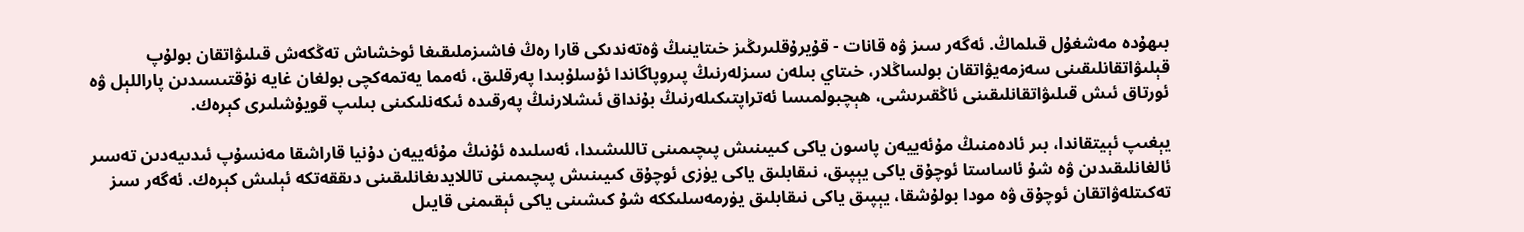بىھۇدە مەشغۇل قىلماڭ. ئەگەر سىز ۋە قانات - قۇيرۇقلىرىڭىز خىتاينىڭ ۋەتەندىكى قارا رەڭ فاشىزملىقىغا ئوخشاش تەڭكەش قىلىۋاتقان بولۇپ قېلىۋاتقانلىقىنى سەزمەيۋاتقان بولساڭلار، خىتاي بىلەن سىزلەرنىڭ پىروپاگاندا ئۇسلۇبىدا پەرقلىق، ئەمما يەتمەكچى بولغان غايە نۇقتىسىدىن پاراللېل ۋە ئورتاق ئىش قىلىۋاتقانلىقىنى ئاڭقىرىشى، ھېچبولمىسا ئەتراپتىكىلەرنىڭ بۇنداق ئىشلارنىڭ پەرقىدە ئىكەنلىكىنى بىلىپ قويۇشلىرى كېرەك.

يېغىپ ئېيتقاندا، بىر ئادەمنىڭ مۇئەييەن پاسون ياكى كىيىنىش پىچىمىنى تاللىشىدا، ئەسلىدە ئۇنىڭ مۇئەييەن دۇنيا قاراشقا مەنسۇپ ئىدىيەدىن تەسىر ئالغانلىقىدىن ۋە شۇ ئاساستا ئوچۇق ياكى يېپىق، نىقابلىق ياكى يۈزى ئوچۇق كىيىنىش پىچىمىنى تاللايدىغانلىقىنى دىققەتكە ئېلىش كېرەك. ئەگەر سىز تەكىتلەۋاتقان ئوچۇق ۋە مودا بولۇشقا، يېپىق ياكى نىقابلىق يۈرمەسلىككە شۇ كىشىنى ياكى ئېقىمنى قايىل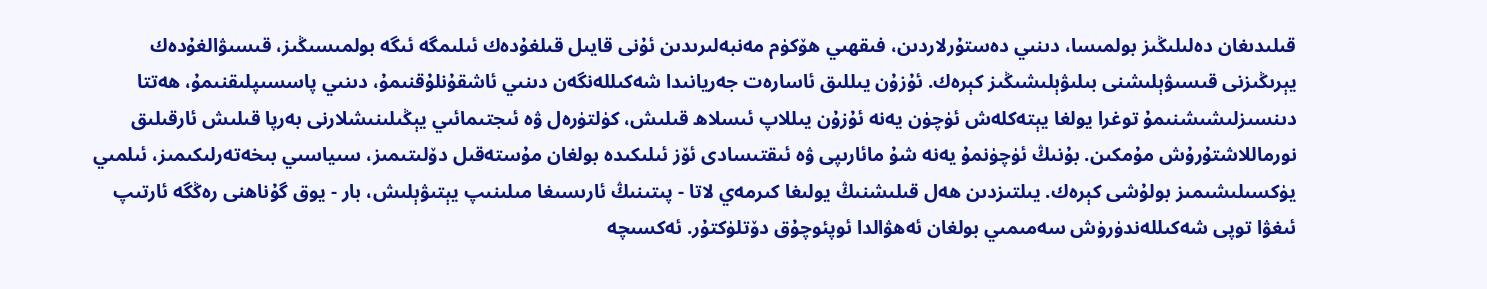قىلىدىغان دەلىلىڭىز بولمىسا، دىنىي دەستۇرلاردىن، فىقھىي ھۆكۈم مەنبەلىرىدىن ئۇنى قايىل قىلغۇدەك ئىلىمگە ئىگە بولمىسىڭىز، قىسىۋالغۇدەك يېرىڭىزنى قىسىۋېلىشنى بىلىۋېلىشىڭىز كېرەك. ئۇزۇن يىللىق ئاسارەت جەريانىدا شەكىللەنگەن دىنىي ئاشقۇنلۇقنىمۇ، دىنىي پاسسىپلىقنىمۇ، ھەتتا دىنسىزلىشىشنىمۇ توغرا يولغا يېتەكلەش ئۈچۈن يەنە ئۇزۇن يىللاپ ئىسلاھ قىلىش، كۈلتۈرەل ۋە ئىجتىمائىي يېڭىلىنىشلارنى بەرپا قىلىش ئارقىلىق نورماللاشتۇرۇش مۇمكىن. بۇنىڭ ئۈچۈنمۇ يەنە شۇ مائارىپى ۋە ئىقتىسادى ئۆز ئىلىكىدە بولغان مۇستەقىل دۆلىتىمىز، سىياسىي بىخەتەرلىكىمىز، ئىلمىي يۈكسىلىشىمىز بولۇشى كېرەك. يىلتىزدىن ھەل قىلىشنىڭ يولىغا كىرمەي لاتا - پىتىنىڭ ئارىسىغا مىلىنىپ يېتىۋېلىش، بار - يوق گۇناھنى رەڭگە ئارتىپ ئىغۋا توپى شەكىللەندۈرۈش سەمىمىي بولغان ئەھۋالدا ئوپئوچۇق دۆتلۈكتۇر. ئەكسىچە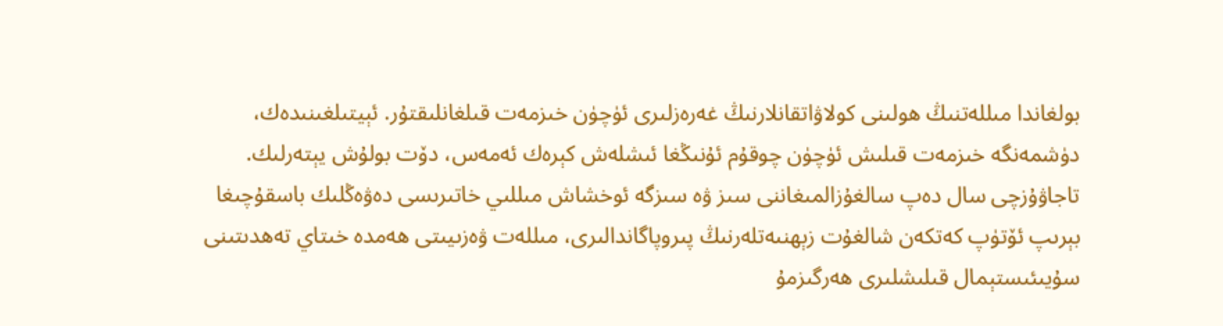بولغاندا مىللەتنىڭ ھولىنى كولاۋاتقانلارنىڭ غەرەزلىرى ئۈچۈن خىزمەت قىلغانلىقتۇر. ئېيتىلغىنىدەك، دۈشمەنگە خىزمەت قىلىش ئۈچۈن چوقۇم ئۇنىڭغا ئىشلەش كېرەك ئەمەس، دۆت بولۇش يېتەرلىك. تاجاۋۇزچى سال دەپ سالغۇزالمىغاننى سىز ۋە سىزگە ئوخشاش مىللىي خاتىرىسى دەۋەڭلىك باسقۇچىغا بېرىپ ئۆتۈپ كەتكەن شالغۇت زېھنىەتلەرنىڭ پىروپاگاندالىرى، مىللەت ۋەزىيىتى ھەمدە خىتاي تەھدىتىنى سۇيىئىستېمال قىلىشلىرى ھەرگىزمۇ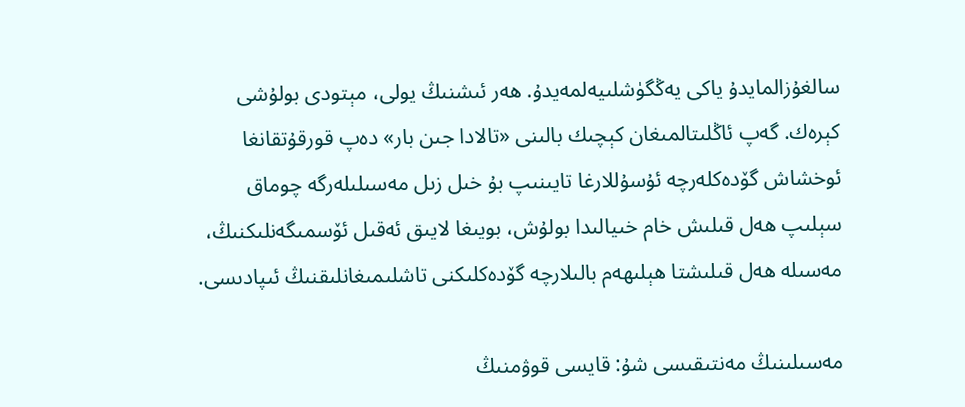سالغۇزالمايدۇ ياكى يەڭگۈشلىيەلمەيدۇ. ھەر ئىشنىڭ يولى، مېتودى بولۇشى كېرەك. گەپ ئاڭلىتالمىغان كېچىك بالىنى «تالادا جىن بار» دەپ قورقۇتقانغا ئوخشاش گۆدەكلەرچە ئۇسۇللارغا تايىنىپ بۇ خىل زىل مەسىلىلەرگە چوماق سېلىپ ھەل قىلىش خام خىيالىدا بولۇش، بويىغا لايىق ئەقىل ئۆسمىگەنلىكنىڭ، مەسىلە ھەل قىلىشتا ھېلىھەم بالىلارچە گۆدەكلىكنى تاشلىمىغانلىقنىڭ ئىپادىسى.

مەسىلىنىڭ مەنتىقىسى شۇ: قايسى قوۋمنىڭ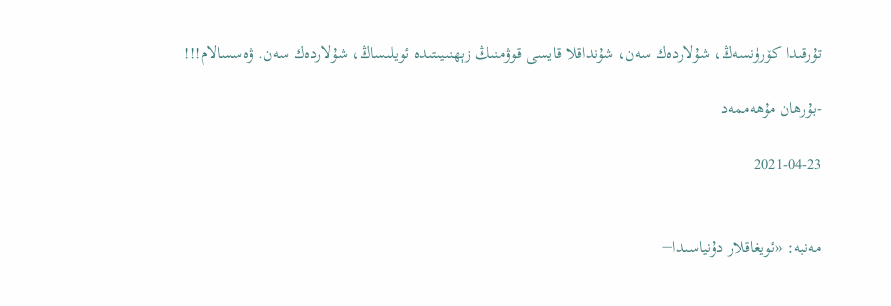تۇرقىدا كۆرۈنسەڭ، شۇلاردەك سەن، شۇنداقلا قايسى قوۋمنىڭ زېھنىيىتىدە ئويلىساڭ، شۇلاردەك سەن. ۋەسسالام!!!

-بۇرھان مۇھەممەد

2021-04-23


مەنبە: «ئويغاقلار دۇنياسىدا−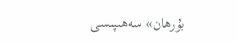بۇرھان» سەھىپىسى